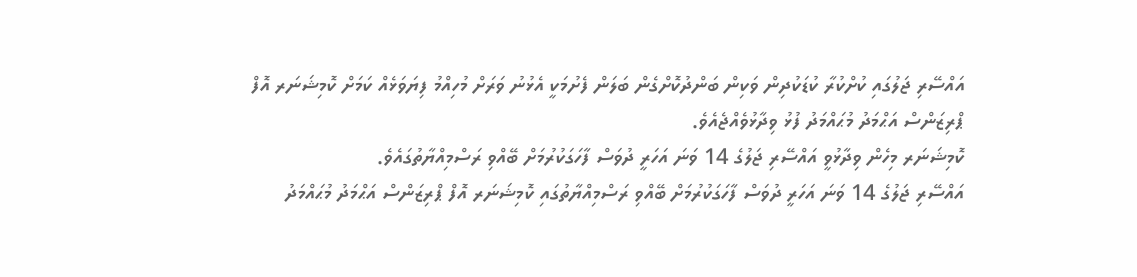އައްސޭރި ޖަލުގައި ކުށްކުރާ ކުޑަކުދިން ވަކިން ބަންދުކޮށްގެން ބަލަން ފެށުމަކީ އެޅުނު ވަރަށް މުހިއްމު ފިޔަވަޅެއް ކަމަށް ކޮމިޝަނަރ އޮފް ޕްރިޒަންސް އަޙްމަދު މުޙައްމަދު ފުޅު ވިދާޅުވެއްޖެއެވެ.
ކޮމިޝަނަރ މިހެން ވިދާޅުވީ އައްސޭރި ޖަލުގެ 14 ވަނަ އަހަރީ ދުވަސް ފާހަގަކުރުމަށް ބޭއްވި ރަސްމިއްޔާތުގައެވެ.
އައްސޭރި ޖަލުގެ 14 ވަނަ އަހަރީ ދުވަސް ފާހަގަކުރުމަށް ބޭއްވި ރަސްމިއްޔާތުގައި ކޮމިޝަނަރ އޮފް ޕްރިޒަންސް އަޙްމަދު މުޙައްމަދު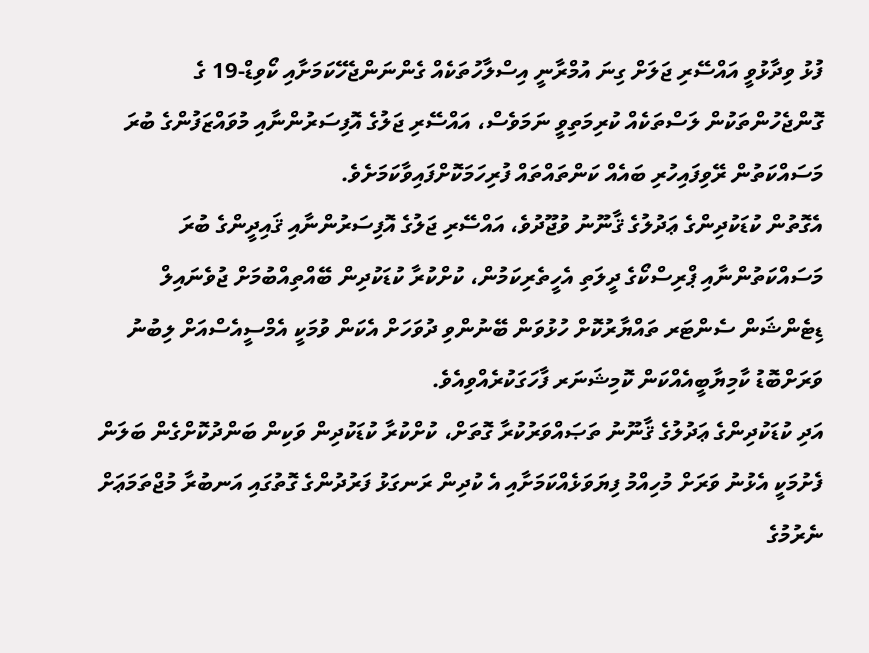ފުޅު ވިދާޅުވީ އައްސޭރި ޖަލަށް ގިނަ އުމްރާނީ އިސްލާހުތަކެއް ގެންނަންޖެހޭކަމަށާއި ކޯވިޑް-19 ގެ ގޮންޖެހުންތަކުން ލަސްތަކެއް ކުރިމަތިވީ ނަމަވެސް، އައްސޭރި ޖަލުގެ އޮފިސަރުންނާއި މުވައްޒަފުންގެ ބުރަ މަސައްކަތުން ރޭވިފައިހުރި ބައެއް ކަންތައްތައް ފުރިހަމަކޮށްފައިވާކަމަށެވެ.
އެގޮތުން ކުޑަކުދިންގެ ޢަދުލުގެ ޤާނޫނު ވުޖޫދުވެ، އައްސޭރި ޖަލުގެ އޮފިސަރުންނާއި ޤައިދީންގެ ބުރަ މަސައްކަތުންނާއި ޕްރިސްކޯގެ ދީލަތި އެހީތެރިކަމުން، ކުށްކުރާ ކުޑަކުދިން ބޭއްތިއްބުމަށް ޖުވެނައިލް ޑިޓެންޝަން ސެންޓަރ ތައްޔާރުކޮށް ހުޅުވަން ބޭނުންވި ދުވަހަށް އެކަން ވުމަކީ އެމްސީއެސްއަށް ލިބުނު ވަރަށްބޮޑު ކާމިޔާބީއެއްކަން ކޮމިޝަނަރ ފާހަގަކުރެއްވިއެވެ.
އަދި ކުޑަކުދިންގެ ޢަދުލުގެ ޤާނޫނު ތަޞައްވަރުކުރާ ގޮތަށް، ކުށްކުރާ ކުޑަކުދިން ވަކިން ބަންދުކޮށްގެން ބަލަން ފެށުމަކީ އެޅުނު ވަރަށް މުހިއްމު ފިޔަވަޅެއްކަމަށާއި އެ ކުދިން ރަނގަޅު ފަރުދުންގެ ގޮތުގައި އަނބުރާ މުޖްތަމަޢަށް ނެރުމުގެ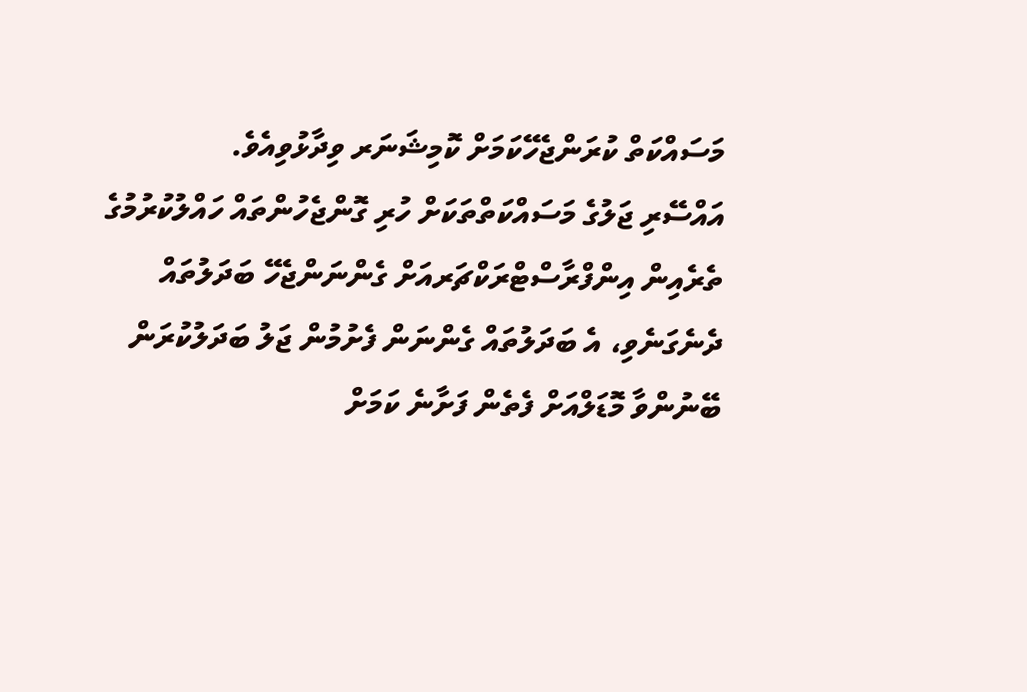މަސައްކަތް ކުރަންޖެހޭކަމަށް ކޮމިޝަނަރ ވިދާޅުވިއެވެ.
އައްސޭރި ޖަލުގެ މަސައްކަތްތަކަށް ހުރި ގޮންޖެހުންތައް ހައްލުކުރުމުގެ ތެރެއިން އިންފްރާސްޓްރަކްޗަރއަށް ގެންނަންޖެހޭ ބަދަލުތައް ދެނެގަނެވި، އެ ބަދަލުތައް ގެންނަން ފެށުމުން ޖަލު ބަދަލުކުރަން ބޭނުންވާ މޮޑަލްއަށް ފެތެން ފަށާނެ ކަމަށް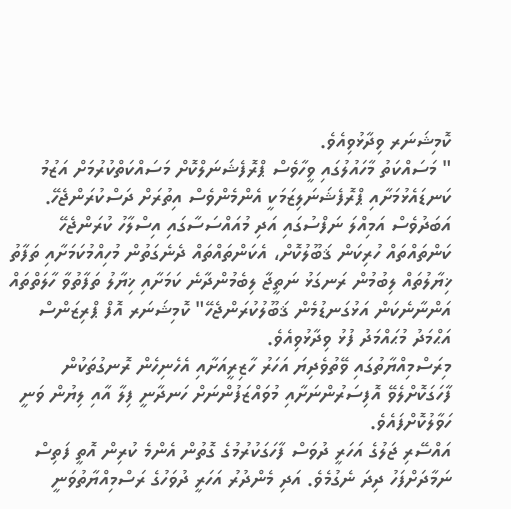ކޮމިޝަނަރ ވިދާޅުވިއެވެ.
" މަސައްކަތު މާހައުލުގައި ވީހާވެސް ޕްރޮފެޝަނަލްކޮށް މަސައްކަތްކުރުމަށް އަޒުމު ކަނޑައެޅުމަށާއި ޕްރޮފެޝަނަލިޒަމަކީ އެންމެންވެސް އިތުރަށް ދަސްކުރަންޖެހޭ. އަބަދުވެސް އަމިއްލަ ނަފްސުގައި އަދި މުއައްސަސާގައި އިސްލާހު ކުރަންޖެހޭ ކަންތައްތައް ހުރިކަން ޤަބޫލުކޮށް، އެކަންތައްތައް ދެނެގަތުން މުހިއްމުކަމަށާއި ތަފާތު ޚިޔާލުތައް ލިބުމުން ރަނގަޅު ނަތީޖާ ލިބެމުންދާނެ ކަމަށާއި ޚިޔާލު ތަފާތުވާ ހާލަތްތައް އަންނާނެކަން އަޅުގަނޑުމެން ޤަބޫލުކުރަންޖެހޭ" ކޮމިޝަނަރ އޮފް ޕްރިޒަންސް އަޙްމަދު މުޙައްމަދު ފުޅު ވިދާޅުވިއެވެ.
މިރަސްމިއްޔާތުގައި ވޭތުވެދިޔަ އަހަރު ހާޒިރީއަށާއި އެހެނިހެން ރޮނގުތަކުން ފާހަގަކޮށްލެވޭ އޮފިސަރުންނަށާއި މުވައްޒަފުންނަށް ހަނދާނީ ފިލާ އާއި ލިޔުން ވަނީ ހަވާލުކޮށްފައެވެ.
އައްސޭރި ޖަލުގެ އަހަރީ ދުވަސް ފާހަގަކުރުމުގެ ގޮތުން އެންމެ ކުރިން އޮތީ ފަތިސް ނަމާދަށްފަހު ދިދަ ނެގުމެވެ. އަދި މެންދުރު އަހަރީ ދުވަހުގެ ރަސްމިއްޔާތުވަނީ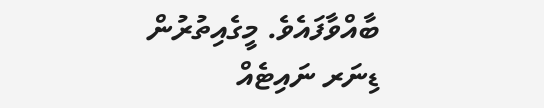ބާއްވާފައެވެ. މީގެއިތުރުން ޑިނަރ ނައިޓެއް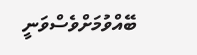ބޭއްވުމަށްވެސްވަނީ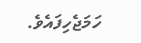ހަމަޖެހިފައެވެ.